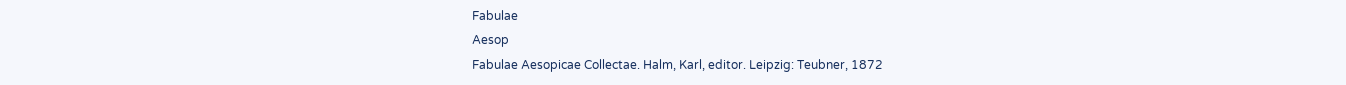Fabulae
Aesop
Fabulae Aesopicae Collectae. Halm, Karl, editor. Leipzig: Teubner, 1872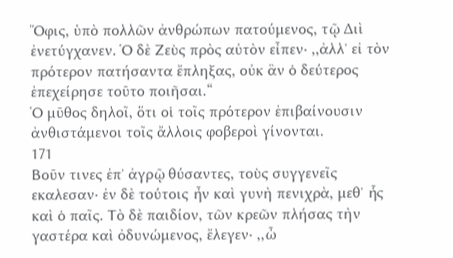Ὄφις, ὑπὸ πολλῶν ἀνθρώπων πατούμενος, τῷ Διὶ ἐνετύγχανεν. Ὁ δὲ Ζεὺς πρὸς αὐτὸν εἶπεν· ,,ἀλλʼ εἰ τὸν πρότερον πατήσαντα ἔπληξας, οὐκ ἂν ὁ δεύτερος ἐπεχείρησε τοῦτο ποιῆσαι.“
Ὁ μῦθος δηλοῖ, ὅτι οἱ τοῖς πρότερον ἐπιβαίνουσιν ἀνθιστάμενοι τοῖς ἄλλοις φοβεροὶ γίνονται.
171
Βοῦν τινες ἐπʼ ἀγρῷ θύσαντες, τοὺς συγγενεῖς εκαλεσαν· ἐν δὲ τούτοις ἦν καὶ γυνὴ πενιχρὰ, μεθʼ ἧς καὶ ὁ παῖς. Τὸ δὲ παιδίον, τῶν κρεῶν πλήσας τὴν γαστέρα καὶ ὀδυνώμενος, ἔλεγεν· ,,ὦ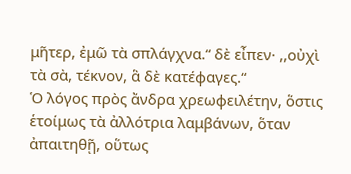μῆτερ, ἐμῶ τὰ σπλάγχνα.“ δὲ εἶπεν· ,,οὐχὶ τὰ σὰ, τέκνον, ἃ δὲ κατέφαγες.“
Ὁ λόγος πρὸς ἄνδρα χρεωφειλέτην, ὅστις ἑτοίμως τὰ ἀλλότρια λαμβάνων, ὅταν ἀπαιτηθῇ, οὕτως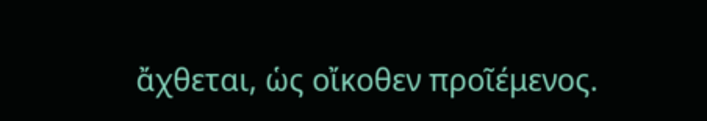ἄχθεται, ὡς οἴκοθεν προῖέμενος.